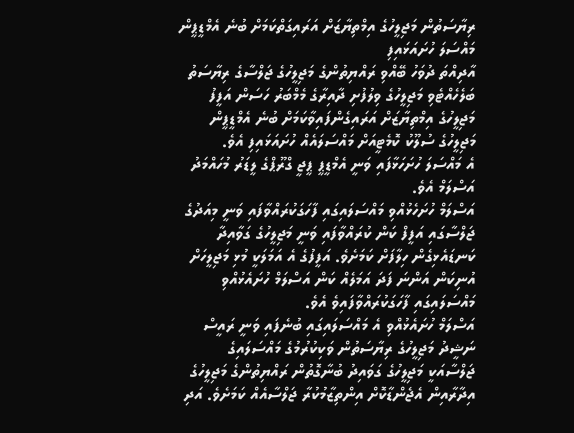ރިޔާސަތުން މަޖިލީހުގެ އިމްތިޔާޒަށް އަރައިގަތްކަމަށް ބުނެ އެމްޑީޕީން މައްސަލަ ހުށައަޅައިފި
އާދިއްތަ ދުވަހު ބޭއްވި ރައްޔިތުންގެ މަޖިލީހުގެ ޖަލްސާގެ ރިޔާސަތު ބަލެހެއްޓެވި މަޖިލީހުގެ ވިލުފުށި ދާއިރާގެ މެމްބަރު ހަސަން އަފީފު މަޖިލީހުގެ އިމްތިޔާޒަށް އަރައިގެންފައިވާކަމަށް ބުނެ އެމްޑީޕީން މަޖިލީހުގެ ސުލޫކު ކޮމެޓީއަށް މައްސަލައެއް ހުށައަޅައިފި އެވެ.
އެ މައްސަލަ ހުށަހަޅާފައި ވަނީ އެމްޑީޕީ ޕީޖީ ގްރޫޕްގެ ލީޑަރު މުހައްމަދު އަސްލަމް އެވެ.
އަސްލަމް ހުށަހެޅުއްވި މައްސަލައިގައި ފާހަގަކުރައްވާފައި ވަނީ މިއަދުގެ ޖަލްސާގައި އަފީފް ކަން ކުރައްވާފައި ވަނީ މަޖިލީހުގެ ގަވާއިދާ ކަނޑައެޅިގެން ހިލާފަށް ކަމަށެވެ. އަފީފުގެ އެ އަމަލަކީ މުޅި މަޖިލީހަށް އުނިކަން އަންނަ ފަދަ އަމަލެއް ކަން އަސްލަމް ހުށައެޅުއްވި މައްސަލައިގައި ފާހަގަކުރައްވާފައިވެ އެވެ.
އަސްލަމް ހުށައެޅުއްވި އެ މައްސަލައިގައި ބުނެފައި ވަނީ ރައީސް ނަޝީދު މަޖިލީހުގެ ރިޔާސަތުން ވަކިކުރުމުގެ މައްސަލައިގެ ޖަލްސާއަކީ މަޖިލީހުގެ ގަވައިދު ބުނާގޮތުން ރައްޔިތުންގެ މަޖިލީހުގެ އިދާރާއިން އެޖެންޑާކޮށް އިންތިޒާމުކުރާ ޖަލްސާއެއް ކަމަށެވެ. އަދި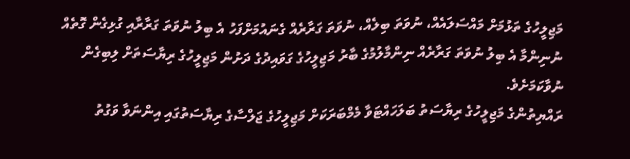މަޖިލީހުގެ ތަޅުމަށް މައްސަލައެއް، ނުވަތަ ބިލެއް، ނުވަތަ ގަރާރެއް ގެނައުމަށްފަހު އެ ބިލު ނުވަތަ ގަރާރާއި ގުޅިގެން ގޮތެއް ނުނިންމާ އެ ބިލު ނުވަތަ ގަރާރެއް ނިންމާލުމުގެ ބާރު މަޖިލީހުގެ ގަވައިދުގެ ދަށުން މަޖިލީހުގެ ރިޔާސަތަށް ލިބިގެން ނުވާކަމަށެވެ.
ރައްޔިތުންގެ މަޖިލީހުގެ ރިޔާސަތު ބަލަހައްޓަވާ މެމްބަރަކަށް މަޖިލީހުގެ ޖަލްސާގެ ރިޔާސަތުގައި އިންނަވާ ވަގުތު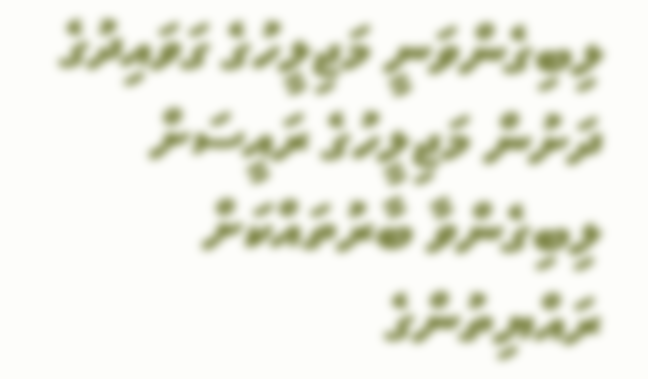ލިބިގެންވަނީ މަޖިލީހުގެ ގަވައިދުގެ ދަށުން މަޖިލީހުގެ ރައީސަށް ލިބިގެންވާ ބާރުތައްކަށް ރައްޔިތުންގެ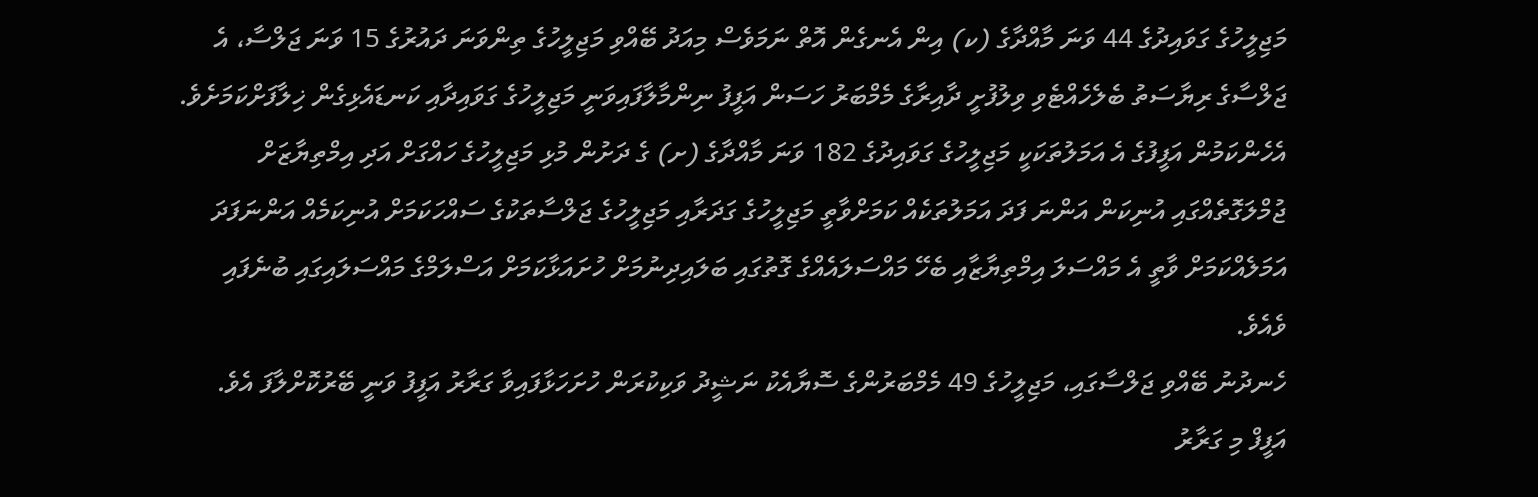މަޖިލީހުގެ ގަވައިދުގެ 44 ވަނަ މާއްދާގެ (ކ) އިން އެނގެން އޮތް ނަމަވެސް މިއަދު ބޭއްވި މަޖިލީހުގެ ތިންވަނަ ދައުރުގެ 15 ވަނަ ޖަލްސާ، އެ ޖަލްސާގެ ރިޔާސަތު ބެލެހެއްޓެވި ވިލުފުށީ ދާއިރާގެ މެމްބަރު ހަސަން އަފީފު ނިންމާލާފައިވަނީ މަޖިލީހުގެ ގަވައިދާއި ކަނޑައެޅިގެން ޚިލާފަށްކަމަށެވެ.
އެހެންކަމުން އަފީފުގެ އެ އަމަލުތަކަކީ މަޖިލީހުގެ ގަވައިދުގެ 182 ވަނަ މާއްދާގެ (ށ) ގެ ދަށުން މުޅި މަޖިލީހުގެ ހައްގަށް އަދި އިމްތިޔާޒަށް ޖުމްލަގޮތެއްގައި އުނިކަން އަންނަ ފަދަ އަމަލުތަކެއް ކަމަށްވާތީ މަޖިލީހުގެ ގަދަރާއި މަޖިލީހުގެ ޖަލްސާތަކުގެ ސައްހަކަމަށް އުނިކަމެއް އަންނަފަދަ އަމަލެއްކަމަށް ވާތީ އެ މައްސަލަ އިމްތިޔާޒާއި ބެހޭ މައްސަލައެއްގެ ގޮތުގައި ބަލައިދިނުމަށް ހުށައަޅާކަމަށް އަސްލަމްގެ މައްސަލައިގައި ބުނެފައި ވެއެވެ.
ހެނދުނު ބޭއްވި ޖަލްސާގައި، މަޖިލީހުގެ 49 މެމްބަރުންގެ ސޮޔާއެކު ނަޝީދު ވަކިކުރަން ހުށަހަޅާފައިވާ ގަރާރު އަފީފު ވަނީ ބޭރުކޮށްލާފަ އެވެ.
އަފީފް މި ގަރާރު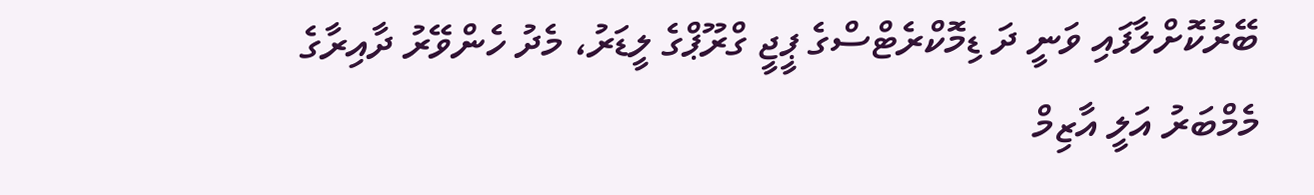ބޭރުކޮށްލާފައި ވަނީ ދަ ޑިމޮކްރެޓްސްގެ ޕީޖީ ގްރޫޕްގެ ލީޑަރު، މެދު ހެންވޭރު ދާއިރާގެ މެމްބަރު އަލީ އާޒިމް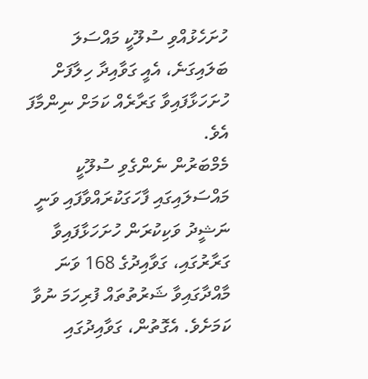ހުށަހެޅުއްވި ސުލޫކީ މައްސަލަ ބަލައިގަނެ، އެއީ ގަވާއިދާ ހިލާފަށް ހުށަހަޅާފައިވާ ގަރާރެއް ކަމަށް ނިންމާފަ އެވެ.
މެމްބަރުން ނެންގެވި ސުލޫކީ މައްސަލައިގައި ފާހަގަކުރައްވާފައި ވަނީ ނަޝީދު ވަކިކުރަން ހުށަހަޅާފައިވާ ގަރާރުގައި، ގަވާއިދުގެ 168 ވަނަ މާއްދާގައިވާ ޝަރުތުތައް ފުރިހަމަ ނުވާ ކަމަށެވެ. އެގޮތުން، ގަވާއިދުގައި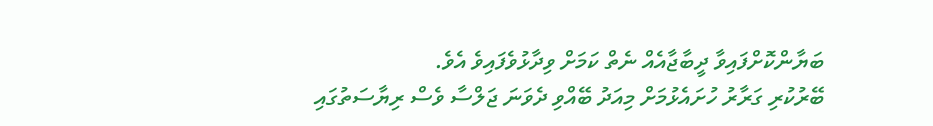ބަޔާންކޮށްފައިވާ ދީބާޖާއެއް ނެތް ކަމަށް ވިދާޅުވެފައިވެ އެވެ.
ބޭރުކުރި ގަރާރު ހުށައެޅުމަށް މިއަދު ބޭއްވި ދެވަނަ ޖަލްސާ ވެސް ރިޔާސަތުގައި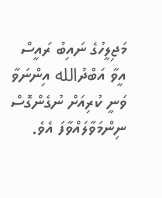މަޖިލީހުގެ ނައިބު ރައީސް އީވާ އަބްދުالله އިންނަވާ ވަނީ ކުރިއަށް ނުގެންގޮސް ނިންމަވާލައްވާފަ އެވެ.